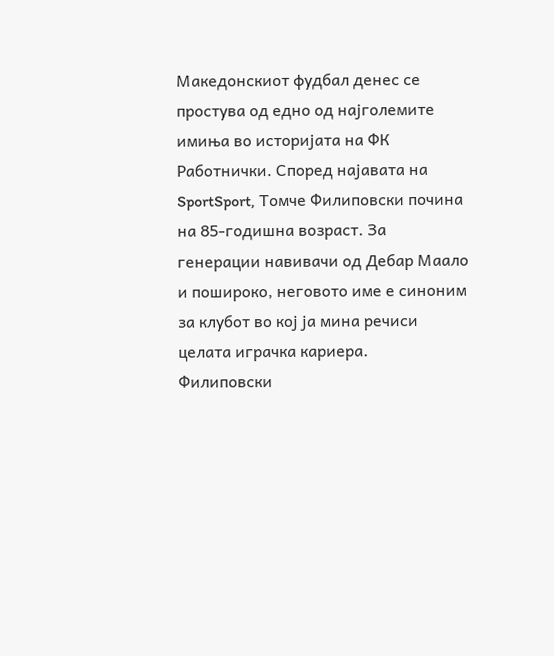Македонскиот фудбал денес се простува од едно од најголемите имиња во историјата на ФК Работнички. Според најавата на SportSport, Томче Филиповски почина на 85-годишна возраст. За генерации навивачи од Дебар Маало и пошироко, неговото име е синоним за клубот во кој ја мина речиси целата играчка кариера.
Филиповски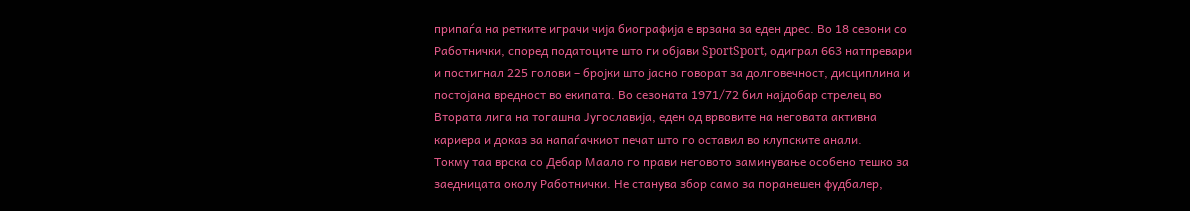припаѓа на ретките играчи чија биографија е врзана за еден дрес. Во 18 сезони со Работнички, според податоците што ги објави SportSport, одиграл 663 натпревари и постигнал 225 голови – бројки што јасно говорат за долговечност, дисциплина и постојана вредност во екипата. Во сезоната 1971/72 бил најдобар стрелец во Втората лига на тогашна Југославија, еден од врвовите на неговата активна кариера и доказ за напаѓачкиот печат што го оставил во клупските анали.
Токму таа врска со Дебар Маало го прави неговото заминување особено тешко за заедницата околу Работнички. Не станува збор само за поранешен фудбалер,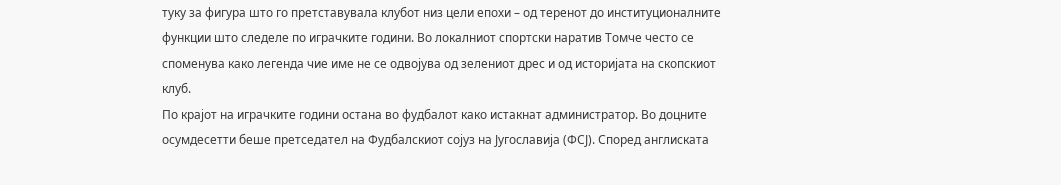туку за фигура што го претставувала клубот низ цели епохи – од теренот до институционалните функции што следеле по играчките години. Во локалниот спортски наратив Томче често се споменува како легенда чие име не се одвојува од зелениот дрес и од историјата на скопскиот клуб.
По крајот на играчките години остана во фудбалот како истакнат администратор. Во доцните осумдесетти беше претседател на Фудбалскиот сојуз на Југославија (ФСЈ). Според англиската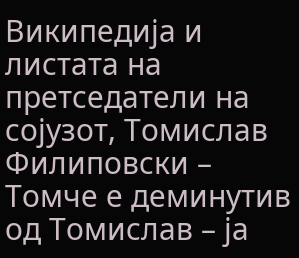Википедија и листата на претседатели на сојузот, Томислав Филиповски – Томче е деминутив од Томислав – ја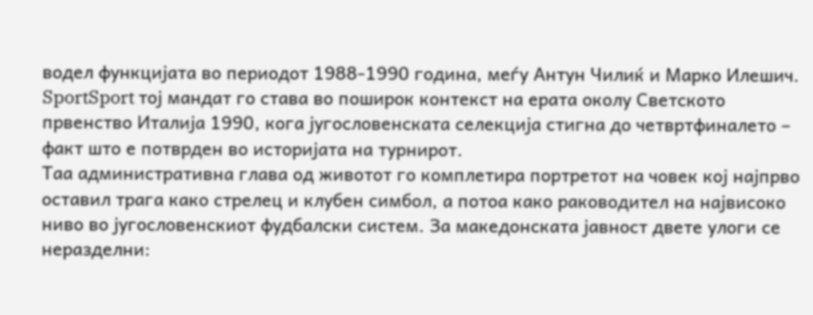водел функцијата во периодот 1988-1990 година, меѓу Антун Чилиќ и Марко Илешич. SportSport тој мандат го става во поширок контекст на ерата околу Светското првенство Италија 1990, кога југословенската селекција стигна до четвртфиналето – факт што е потврден во историјата на турнирот.
Таа административна глава од животот го комплетира портретот на човек кој најпрво оставил трага како стрелец и клубен симбол, а потоа како раководител на највисоко ниво во југословенскиот фудбалски систем. За македонската јавност двете улоги се неразделни: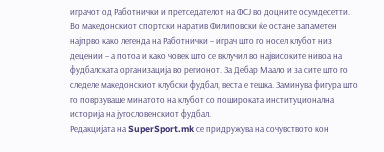играчот од Работнички и претседателот на ФСЈ во доцните осумдесетти.
Во македонскиот спортски наратив Филиповски ќе остане запаметен најпрво како легенда на Работнички – играч што го носел клубот низ децении – а потоа и како човек што се вклучил во највисоките нивоа на фудбалската организација во регионот. За Дебар Маало и за сите што го следеле македонскиот клубски фудбал, веста е тешка. Заминува фигура што го поврзуваше минатото на клубот со пошироката институционална историја на југословенскиот фудбал.
Редакцијата на SuperSport.mk се придружува на сочувството кон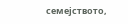семејството,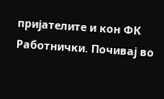пријателите и кон ФК Работнички. Почивај во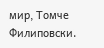мир, Томче Филиповски.